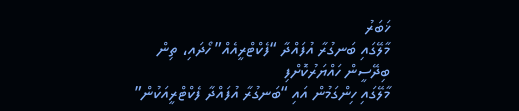ޚަބަރު
މާލޭގައި ބަނގުރާ އުފައްދާ “ފެކްޓްރީއެއް” ހޯދައި، ތިން ބިދޭސީން ހައްޔަރުކޮށްފި
މާލޭގައި ހިންގަމުން އައި “ބަނގުރާ އުފައްދާ ފެކްޓްރީއަކުން”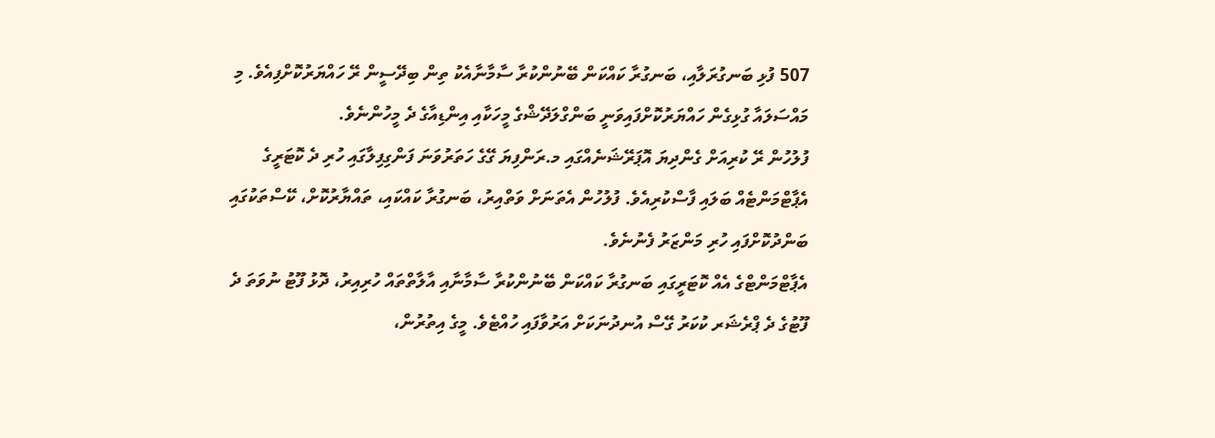507 ފުޅި ބަނގުރަލާއި، ބަނގުރާ ކައްކަން ބޭނުންކުރާ ސާމާނާއެކު ތިން ބިދޭސީން ރޭ ހައްޔަރުކޮށްފިއެވެ. މި މައްސަލައާ ގުޅިގެން ހައްޔަރުކޮށްފައިވަނީ ބަންގްލަދޭޝްގެ މީހަކާއި އިންޑިއާގެ ދެ މީހުންނެވެ.
ފުލުހުން ރޭ ކުރިއަށް ގެންދިޔަ އޮޕަރޭޝަނެއްގައި މ.ރަންފިޔަ ގޭގެ ހަތަރުވަނަ ފަންގިފިލާގައި ހުރި ދެ ކޮޓަރީގެ އެޕާޓްމަންޓެއް ބަލައި ފާސްކުރިއެވެ. ފުލުހުން އެތަނަށް ވަތްއިރު، ބަނގުރާ ކައްކައި، ތައްޔާރުކޮށް، ކޭސްތަކުގައި ބަންދުކޮށްފައި ހުރި މަންޒަރު ފެނުނެވެ.
އެޕާޓްމަންޓްގެ އެއް ކޮޓަރީގައި ބަނގުރާ ކައްކަން ބޭނުންކުރާ ސާމާނާއި އާލާތްތައް ހުރިއިރު، ދޮޅު ފޫޓު ނުވަތަ ދެ ފޫޓުގެ ދެ ޕްރެޝަރ ކުކަރު ގޭސް އުނދުނަކަށް އަރުވާފައި ހުއްޓެވެ. މީގެ އިތުރުން،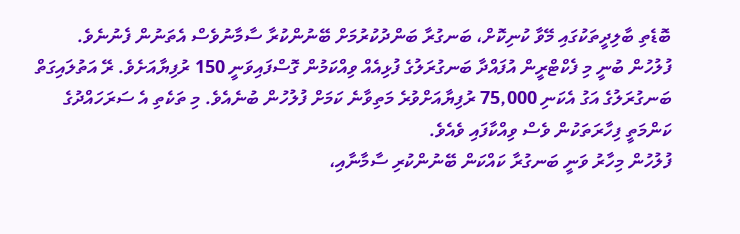ބޮޑެތި ބާލިދީތަކުގައި މޭވާ ކުނިކޮށް، ބަނގުރާ ބަންދުކުރުމަށް ބޭނުންކުރާ ސާމާނުވެސް އެތަނުން ފެނުނެވެ.
ފުލުހުން ބުނީ މި ފެކްޓްރީން އުފައްދާ ބަނގުރަލުގެ ފުޅިއެއް ވިއްކަމުން ގޮސްފައިވަނީ 150 ރުފިޔާއަށެވެ. ރޭ އަތުލައިގަތް ބަނގުރަލުގެ އަގު އެކަނި 75,000 ރުފިޔާއަށްވުރެ މަތިވާނެ ކަމަށް ފުލުހުން ބުނެއެވެ. މި ތަކެތި އެ ސަރަހައްދުގެ ކަންމަތީ ފިހާރަތަކުން ވެސް ވިއްކާފައި ވެއެވެ.
ފުލުހުން މިހާރު ވަނީ ބަނގުރާ ކައްކަން ބޭނުންކުރި ސާމާނާއި،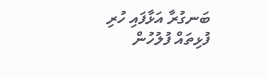ބަނގުރާ އަޅާފައި ހުރި ފުޅިތައް ފުލުހުން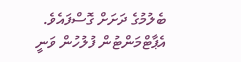ބެލުމުގެ ދަށަށް ގޮސްފައެވެ. އެޕާޓްމަންޓުން ފުލުހުން ވަނީ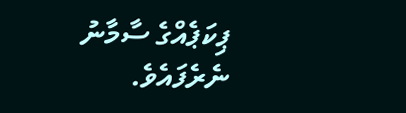ޕިކަޕެއްގެ ސާމާނު ނެރެފައެވެ.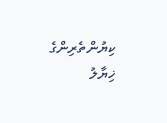ކިޔުންތެރިންގެ ޚިޔާލު